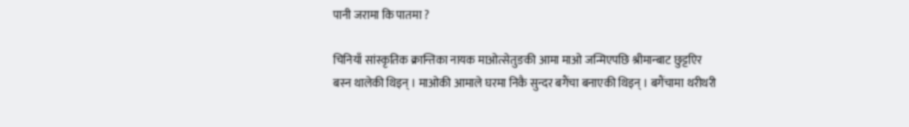पानी जरामा कि पातमा ?

चिनियाँ सांस्कृतिक क्रान्तिका नायक माओत्सेतुङकी आमा माओ जन्मिएपछि श्रीमान्बाट छुट्टएिर बस्न थालेकी थिइन् । माओकी आमाले घरमा निकै सुन्दर बगैंचा बनाएकी थिइन् । बगैंचामा थरीथरी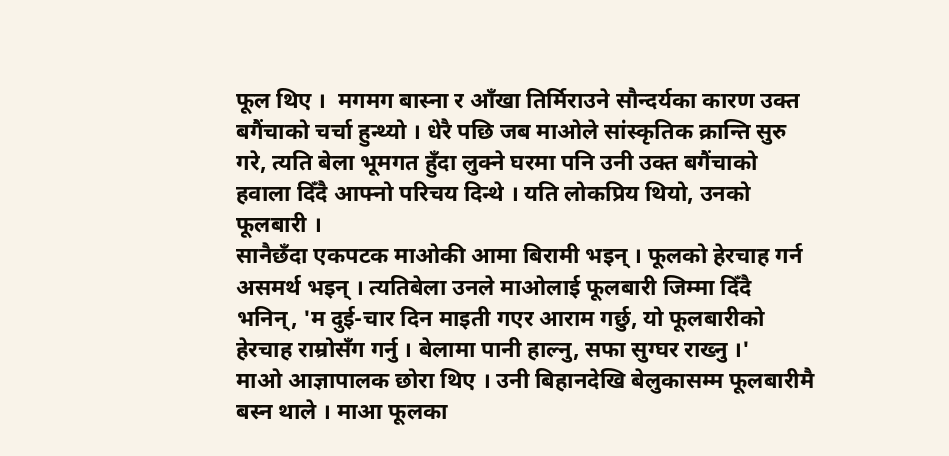फूल थिए ।  मगमग बास्ना र आँखा तिर्मिराउने सौन्दर्यका कारण उक्त बगैंचाको चर्चा हुन्थ्यो । धेरै पछि जब माओले सांस्कृतिक क्रान्ति सुरु गरे, त्यति बेला भूमगत हुँदा लुक्ने घरमा पनि उनी उक्त बगैंचाको  हवाला दिँदै आफ्नो परिचय दिन्थे । यति लोकप्रिय थियो, उनको फूलबारी ।
सानैछँदा एकपटक माओकी आमा बिरामी भइन् । फूलको हेरचाह गर्न असमर्थ भइन् । त्यतिबेला उनले माओलाई फूलबारी जिम्मा दिँदै भनिन्, 'म दुई-चार दिन माइती गएर आराम गर्छु, यो फूलबारीको हेरचाह राम्रोसँग गर्नु । बेलामा पानी हाल्नु, सफा सुग्घर राख्नु ।'
माओ आज्ञापालक छोरा थिए । उनी बिहानदेखि बेलुकासम्म फूलबारीमै बस्न थाले । माआ फूलका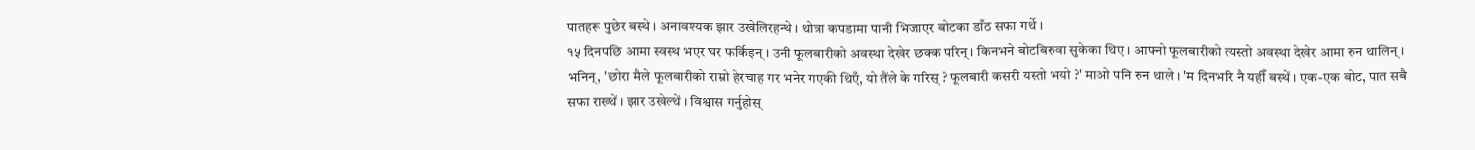पातहरू पुछेर बस्थे । अनावश्यक झार उखेलिरहन्थे । थोत्रा कपडामा पानी भिजाएर बोटका डाँठ सफा गर्थे ।
१५ दिनपछि आमा स्वस्थ भएर घर फर्किइन् । उनी फूलबारीको अवस्था देखेर छक्क परिन् । किनभने बोटबिरुवा सुकेका थिए । आफ्नो फूलबारीको त्यस्तो अवस्था देखेर आमा रुन थालिन् । भनिन्, 'छोरा मैले फूलबारीको राम्रो हेरचाह गर भनेर गएकी थिएँ, यो तैंले के गरिस् ? फूलबारी कसरी यस्तो भयो ?' माओ पनि रुन थाले । 'म दिनभरि नै यहीँ बस्थें । एक-एक बोट, पात सबै सफा राख्थें । झार उखेल्थें । विश्वास गर्नुहोस्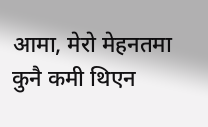आमा, मेरो मेहनतमा कुनै कमी थिएन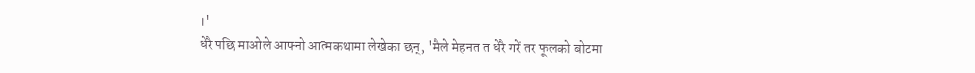।'
धेरै पछि माओले आफ्नो आत्मकथामा लेखेका छन्, 'मैले मेहनत त धेरै गरें तर फूलको बोटमा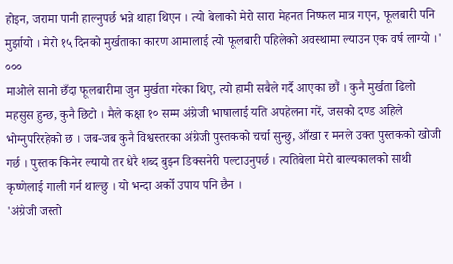होइन, जरामा पानी हाल्नुपर्छ भन्ने थाहा थिएन । त्यो बेलाको मेरो सारा मेहनत निष्फल मात्र गएन, फूलबारी पनि मुर्झायो । मेरो १५ दिनको मुर्खताका कारण आमालाई त्यो फूलबारी पहिलेको अवस्थामा ल्याउन एक वर्ष लाग्यो ।'
०००
माओले सानो छँदा फूलबारीमा जुन मुर्खता गरेका थिए, त्यो हामी सबैले गर्दै आएका छौं । कुनै मुर्खता ढिलो महसुस हुन्छ, कुनै छिटो । मैले कक्षा १० सम्म अंग्रेजी भाषालाई यति अपहेलना गरें, जसको दण्ड अहिले भोग्नुपरिरहेको छ । जब-जब कुनै विश्वस्तरका अंग्रेजी पुस्तकको चर्चा सुन्छु, आँखा र मनले उक्त पुस्तकको खोजी गर्छ । पुस्तक किनेर ल्यायो तर धेरै शब्द बुझ्न डिक्सनेरी पल्टाउनुपर्छ । त्यतिबेला मेरो बाल्यकालको साथी कृष्णेलाई गाली गर्न थाल्छु । यो भन्दा अर्को उपाय पनि छैन ।
'अंग्रेजी जस्तो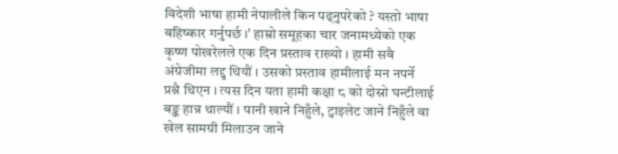विदेशी भाषा हामी नेपालीले किन पढ्नुपरेको ? यस्तो भाषा बहिष्कार गर्नुपर्छ ।' हाम्रो समूहका चार जनामध्येको एक कृष्ण पोखरेलले एक दिन प्रस्ताव राख्यो । हामी सबै अंग्रेजीमा लद्दु थियौं । उसको प्रस्ताव हामीलाई मन नपर्ने प्रश्नै थिएन । त्यस दिन यता हामी कक्षा ८ को दोस्रो घन्टीलाई बङ्क हान्न थाल्यौं । पानी खाने निहुँले, ट्वाइलेट जाने निहुँले वा खेल सामग्री मिलाउन जाने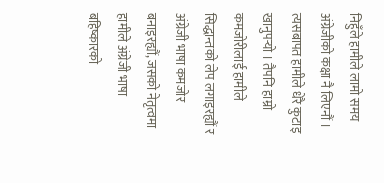निहुँले हामीले लामो समय अंग्रेजीको कक्षा नै लिएनौं । त्यसबापत हामीले धेरै कुटाइ खानुपर्‍यो । तैपनि हाम्रो कमजोरीलाई हामीले सिद्धान्तको लेप लगाइरह्यौं र अंग्रेजी भाषा कमजोर बनाइरह्यौं, जसको नेतृत्वमा हामीले अंग्रेजी भाषा बहिष्कारको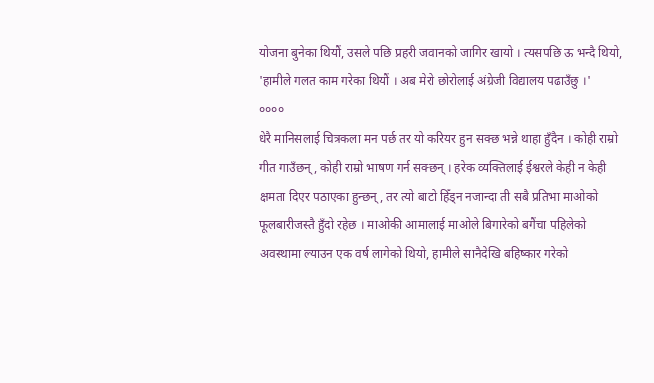योजना बुनेका थियौं, उसले पछि प्रहरी जवानको जागिर खायो । त्यसपछि ऊ भन्दै थियो, 'हामीले गलत काम गरेका थियौं । अब मेरो छोरोलाई अंग्रेजी विद्यालय पढाउँछु ।'
००००
धेरै मानिसलाई चित्रकला मन पर्छ तर यो करियर हुन सक्छ भन्ने थाहा हुँदैन । कोही राम्रो गीत गाउँछन्, कोही राम्रो भाषण गर्न सक्छन् । हरेक व्यक्तिलाई ईश्वरले केही न केही क्षमता दिएर पठाएका हुन्छन्, तर त्यो बाटो हिँड्न नजान्दा ती सबै प्रतिभा माओको फूलबारीजस्तै हुँदो रहेछ । माओकी आमालाई माओले बिगारेको बगैंचा पहिलेको अवस्थामा ल्याउन एक वर्ष लागेको थियो, हामीले सानैदेखि बहिष्कार गरेको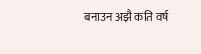बनाउन अझै कति वर्ष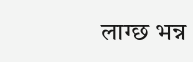लाग्छ भन्न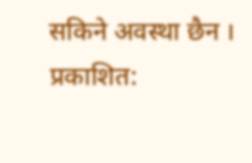सकिने अवस्था छैन ।
प्रकाशित: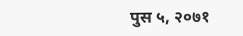पुस ५, २०७१